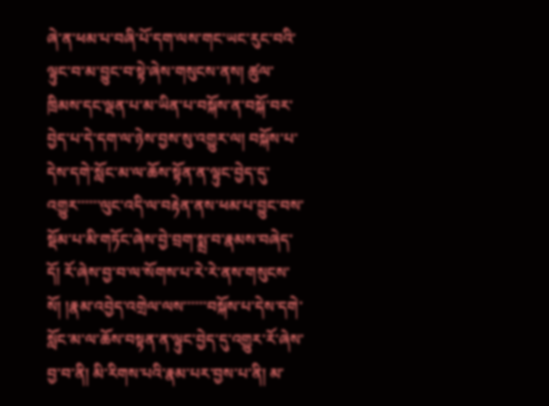ཞེ་ན་ཕམ་པ་བཞི་པོ་དག་ལས་གང་ཡང་རུང་བའི་ལྟུང་བ་མ་བྱུང་བ་སྟེ་ཞེས་གསུངས་ནས། ཚུལ་ཁྲིམས་དང་ལྡན་པ་མ་ཡིན་པ་བསྐོས་ན་བསྐོ་བར་བྱེད་པ་དེ་དག་ལ་ཉེས་བྱས་སུ་འགྱུར་ལ། བསྐོས་པ་དེས་དགེ་སློང་མ་ལ་ཆོས་སྟོན་ན་ལྟུང་བྱེད་དུ་འགྱུར་་་་་་ལུང་འདི་ལ་བརྟེན་ནས་ཕམ་པ་བྱུང་བས་སྡོམ་པ་མི་གཏོང་ཞེས་བྱེ་བྲག་སྨྲ་བ་རྣམས་བཞེད་དོ། རོ་ཞེས་བྱ་བ་ལ་སོགས་པ་རེ་རེ་ནས་གསུངས་སོ། །རྣམ་འབྱེད་འགྲེལ་ལས་་་་་་བསྐོས་པ་དེས་དགེ་སློང་མ་ལ་ཆོས་བསྟན་ན་ལྟུང་བྱེད་དུ་འགྱུར་རོ་ཞེས་བྱ་བ་ནི། མི་རིགས་པའི་རྣམ་པར་བྱས་པ་ནི། མ་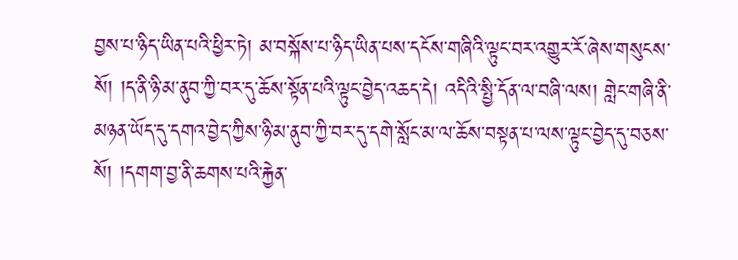བྱས་པ་ཉིད་ཡིན་པའི་ཕྱིར་ཏེ། མ་བསྐོས་པ་ཉིད་ཡིན་པས་དངོས་གཞིའི་ལྟུང་བར་འགྱུར་རོ་ཞེས་གསུངས་སོ། །ད་ནི་ཉི་མ་ནུབ་ཀྱི་བར་དུ་ཆོས་སྟོན་པའི་ལྟུང་བྱེད་འཆད་དེ། འདིའི་སྤྱི་དོན་ལ་བཞི་ལས། གླེང་གཞི་ནི་མཉན་ཡོད་དུ་དགའ་བྱེད་ཀྱིས་ཉི་མ་ནུབ་ཀྱི་བར་དུ་དགེ་སློང་མ་ལ་ཆོས་བསྟན་པ་ལས་ལྟུང་བྱེད་དུ་བཅས་སོ། །དགག་བྱ་ནི་ཆགས་པའི་རྐྱེན་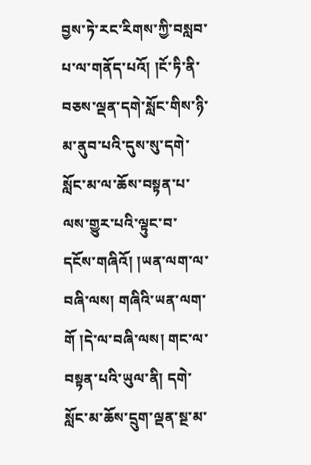བྱས་ཏེ་རང་རིགས་ཀྱི་བསླབ་པ་ལ་གནོད་པའོ། །ངོ་ཏི་ནི་བཅས་ལྡན་དགེ་སློང་གིས་ཉི་མ་ནུབ་པའི་དུས་སུ་དགེ་སློང་མ་ལ་ཆོས་བསྟན་པ་ལས་གྱུར་པའི་ལྟུང་བ་དངོས་གཞིའོ། །ཡན་ལག་ལ་བཞི་ལས། གཞིའི་ཡན་ལག་གོ །དེ་ལ་བཞི་ལས། གང་ལ་བསྟན་པའི་ཡུལ་ནི། དགེ་སློང་མ་ཆོས་དྲུག་ལྡན་སྔ་མ་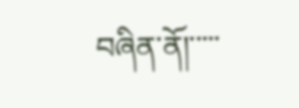བཞིན་ནོ།་་་་་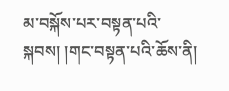མ་བསྐོས་པར་བསྟན་པའི་སྐབས། །གང་བསྟན་པའི་ཆོས་ནི།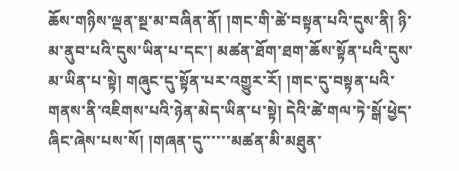ཆོས་གཉིས་ལྡན་སྔ་མ་བཞིན་ནོ། །གང་གི་ཚེ་བསྟན་པའི་དུས་ནི། ཉི་མ་ནུབ་པའི་དུས་ཡིན་པ་དང་། མཚན་ཐོག་ཐག་ཆོས་སྟོན་པའི་དུས་མ་ཡིན་པ་སྟེ། གཞུང་དུ་སྟོན་པར་འགྱུར་རོ། །གང་དུ་བསྟན་པའི་གནས་ནི་འཇིགས་པའི་ཉེན་མེད་ཡིན་པ་སྟེ། དེའི་ཚེ་གལ་ཏེ་སྒོ་ཕྱེད་ཞིང་ཞེས་པས་སོ། །གཞན་དུ་་་་་་མཚན་མི་མཐུན་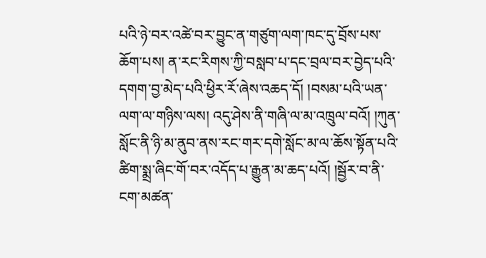པའི་ཉེ་བར་འཚེ་བར་བྱུང་ན་གཙུག་ལག་ཁང་དུ་བྲོས་པས་ཆོག་པས། ན་རང་རིགས་ཀྱི་བསླབ་པ་དང་བྲལ་བར་བྱེད་པའི་དགག་བྱ་མེད་པའི་ཕྱིར་རོ་ཞེས་འཆད་དོ། །བསམ་པའི་ཡན་ལག་ལ་གཉིས་ལས། འདུ་ཤེས་ནི་གཞི་ལ་མ་འཁྲུལ་བའོ། །ཀུན་སློང་ནི་ཉི་མ་ནུབ་ནས་རང་གར་དགེ་སློང་མ་ལ་ཆོས་སྟོན་པའི་ཚིག་སྨྲ་ཞིང་གོ་བར་འདོད་པ་རྒྱུན་མ་ཆད་པའོ། །སྦྱོར་བ་ནི་ངག་མཚན་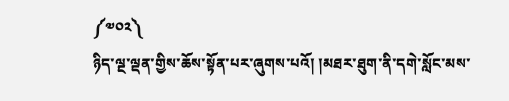༼༧༠༢༽
ཉིད་ལྔ་ལྡན་གྱིས་ཆོས་སྟོན་པར་ཞུགས་པའོ། །མཐར་ཐུག་ནི་དགེ་སློང་མས་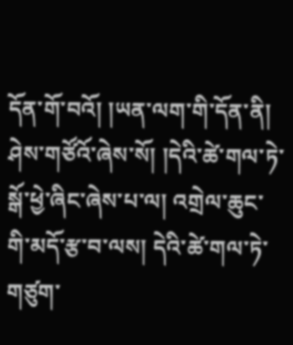དོན་གོ་བའོ། །ཡན་ལག་གི་དོན་ནི། ཤེས་གཙོའོ་ཞེས་སོ། །དེའི་ཚེ་གལ་ཏེ་སྒོ་ཕྱེ་ཞིང་ཞེས་པ་ལ། འགྲེལ་ཆུང་གི་མདོ་རྩ་བ་ལས། དེའི་ཚེ་གལ་ཏེ་གཙུག་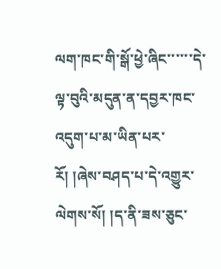ལག་ཁང་གི་སྒོ་ཕྱེ་ཞིང་་་་་་དེ་ལྟ་བུའི་མདུན་ན་དབྱར་ཁང་འདུག་པ་མ་ཡིན་པར་རོ། །ཞེས་བཤད་པ་དེ་འགྱུར་ལེགས་སོ། །ད་ནི་ཟས་ཅུང་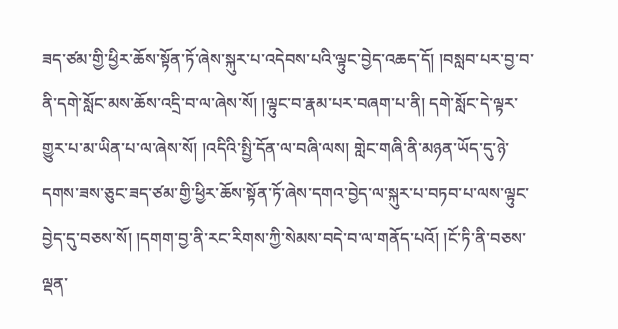ཟད་ཙམ་གྱི་ཕྱིར་ཆོས་སྟོན་ཏོ་ཞེས་སྐུར་པ་འདེབས་པའི་ལྟུང་བྱེད་འཆད་དོ། །བསླབ་པར་བྱ་བ་ནི་དགེ་སློང་མས་ཆོས་འདྲི་བ་ལ་ཞེས་སོ། །ལྟུང་བ་རྣམ་པར་བཞག་པ་ནི། དགེ་སློང་དེ་ལྟར་གྱུར་པ་མ་ཡིན་པ་ལ་ཞེས་སོ། །འདིའི་སྤྱི་དོན་ལ་བཞི་ལས། གླེང་གཞི་ནི་མཉན་ཡོད་དུ་ཉེ་དགས་ཟས་ཅུང་ཟད་ཙམ་གྱི་ཕྱིར་ཆོས་སྟོན་ཏོ་ཞེས་དགའ་བྱེད་ལ་སྐུར་པ་བཏབ་པ་ལས་ལྟུང་བྱེད་དུ་བཅས་སོ། །དགག་བྱ་ནི་རང་རིགས་ཀྱི་སེམས་བདེ་བ་ལ་གནོད་པའོ། །ངོ་ཏི་ནི་བཅས་ལྡན་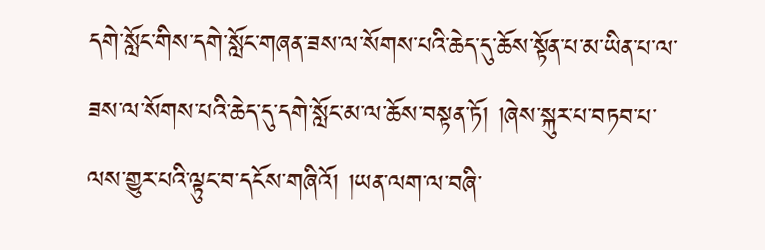དགེ་སློང་གིས་དགེ་སློང་གཞན་ཟས་ལ་སོགས་པའི་ཆེད་དུ་ཆོས་སྟོན་པ་མ་ཡིན་པ་ལ་ཟས་ལ་སོགས་པའི་ཆེད་དུ་དགེ་སློང་མ་ལ་ཆོས་བསྟན་ཏོ། །ཞེས་སྐུར་པ་བཏབ་པ་ལས་གྱུར་པའི་ལྟུང་བ་དངོས་གཞིའོ། །ཡན་ལག་ལ་བཞི་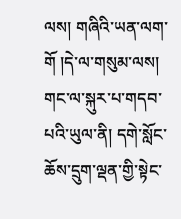ལས། གཞིའི་ཡན་ལག་གོ །དེ་ལ་གསུམ་ལས། གང་ལ་སྐུར་པ་གདབ་པའི་ཡུལ་ནི། དགེ་སློང་ཆོས་དྲུག་ལྡན་གྱི་སྟེང་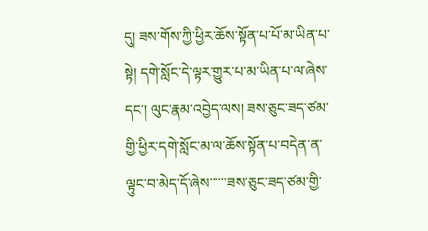དུ། ཟས་གོས་ཀྱི་ཕྱིར་ཆོས་སྟོན་པ་པོ་མ་ཡིན་པ་སྟེ། དགེ་སློང་དེ་ལྟར་གྱུར་པ་མ་ཡིན་པ་ལ་ཞེས་དང་། ལུང་རྣམ་འབྱེད་ལས། ཟས་ཅུང་ཟད་ཙམ་གྱི་ཕྱིར་དགེ་སློང་མ་ལ་ཆོས་སྟོན་པ་བདེན་ན་ལྟུང་བ་མེད་དོ་ཞེས་་་་་་ཟས་ཅུང་ཟད་ཙམ་གྱི་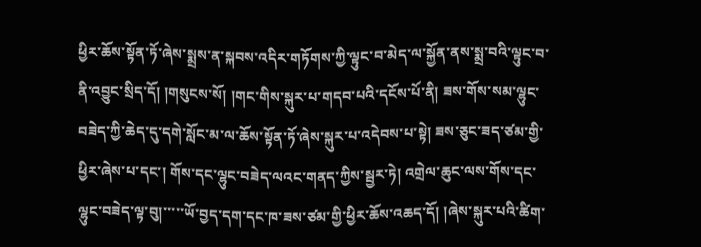ཕྱིར་ཆོས་སྟོན་ཏོ་ཞེས་སྨྲས་ན་སྐབས་འདིར་གཏོགས་ཀྱི་ལྟུང་བ་མེད་ལ་སྐྱོན་ནས་སྨྲ་བའི་ལྟུང་བ་ནི་འབྱུང་སྲིད་དོ། །གསུངས་སོ། །གང་གིས་སྐུར་པ་གདབ་པའི་དངོས་པོ་ནི། ཟས་གོས་སམ་ལྷུང་བཟེད་ཀྱི་ཆེད་དུ་དགེ་སློང་མ་ལ་ཆོས་སྟོན་ཏོ་ཞེས་སྐུར་པ་འདེབས་པ་སྟེ། ཟས་ཅུང་ཟད་ཙམ་གྱི་ཕྱིར་ཞེས་པ་དང་། གོས་དང་ལྷུང་བཟེད་ལའང་གནད་ཀྱིས་སྦྱར་ཏེ། འགྲེལ་ཆུང་ལས་གོས་དང་ལྷུང་བཟེད་ལྟ་བུ།་་་་་ཡོ་བྱད་དག་དང་ཁ་ཟས་ཙམ་གྱི་ཕྱིར་ཆོས་འཆད་དོ། །ཞེས་སྐུར་པའི་ཚིག་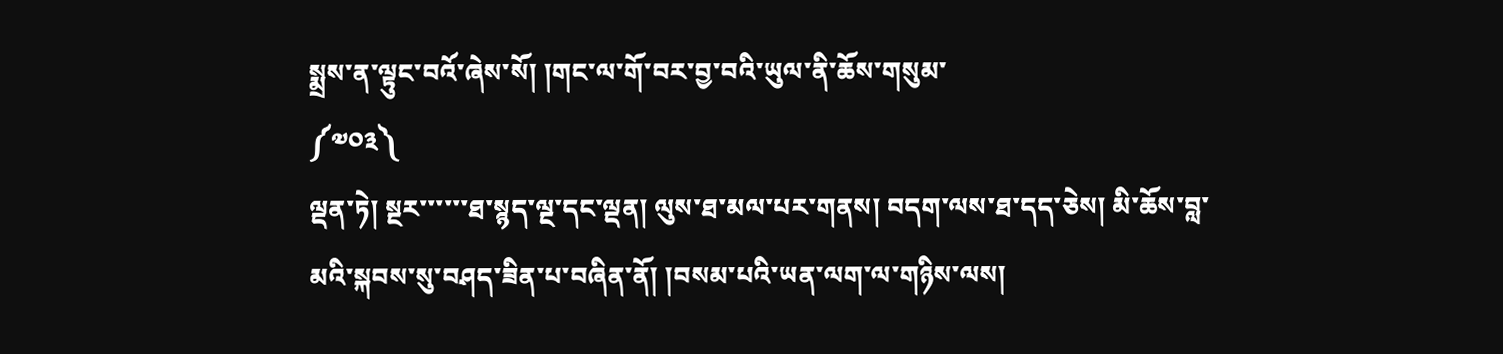སྨྲས་ན་ལྟུང་བའོ་ཞེས་སོ། །གང་ལ་གོ་བར་བྱ་བའི་ཡུལ་ནི་ཆོས་གསུམ་
༼༧༠༣༽
ལྡན་ཏེ། སྔར་་་་་་ཐ་སྙད་ལྔ་དང་ལྡན། ལུས་ཐ་མལ་པར་གནས། བདག་ལས་ཐ་དད་ཅེས། མི་ཆོས་བླ་མའི་སྐབས་སུ་བཤད་ཟིན་པ་བཞིན་ནོ། །བསམ་པའི་ཡན་ལག་ལ་གཉིས་ལས།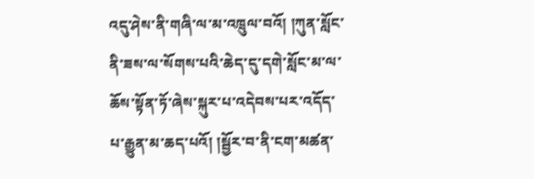འདུ་ཤེས་ནི་གཞི་ལ་མ་འཁྲུལ་བའོ། །ཀུན་སློང་ནི་ཟས་ལ་སོགས་པའི་ཆེད་དུ་དགེ་སློང་མ་ལ་ཆོས་སྟོན་ཏོ་ཞེས་སྐུར་པ་འདེབས་པར་འདོད་པ་རྒྱུན་མ་ཆད་པའོ། །སྦྱོར་བ་ནི་ངག་མཚན་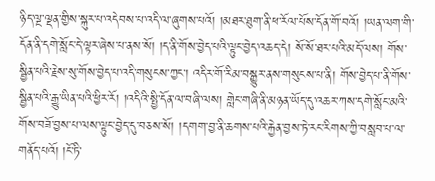ཉིད་ལྔ་ལྡན་གྱིས་སྐུར་པ་འདེབས་པ་འདི་ལ་ཞུགས་པའོ། །མཐར་ཐུག་ནི་ཕ་རོལ་པོས་དོན་གོ་བའོ། །ཡན་ལག་གི་དོན་ནི་དགེ་སློང་དེ་ལྟར་ཞེས་པ་ནས་སོ། །ད་ནི་གོས་བྱེད་པའི་ལྟུང་བྱེད་འཆད་དེ། སོ་སོ་ཐར་པའི་མདོ་ལས། གོས་སྦྱིན་པའི་རྗེས་སུ་གོས་བྱེད་པ་འདི་གསུངས་ཀྱང་། འདིར་གོ་རིམ་བསྒྱུར་ནས་གསུངས་པ་ནི། གོས་བྱེད་པ་ནི་གོས་སྦྱིན་པའི་རྒྱུ་ཡིན་པའི་ཕྱིར་རོ། །འདིའི་སྤྱི་དོན་ལ་བཞི་ལས། གླེང་གཞི་ནི་མཉན་ཡོད་དུ་འཆར་ཀས་དགེ་སློང་མའི་གོས་བཟོ་བྱས་པ་ལས་ལྟུང་བྱེད་དུ་བཅས་སོ། །དགག་བྱ་ནི་ཆགས་པའི་རྐྱེན་བྱས་ཏེ་རང་རིགས་ཀྱི་བསླབ་པ་ལ་གནོད་པའོ། །ངོ་ཏི་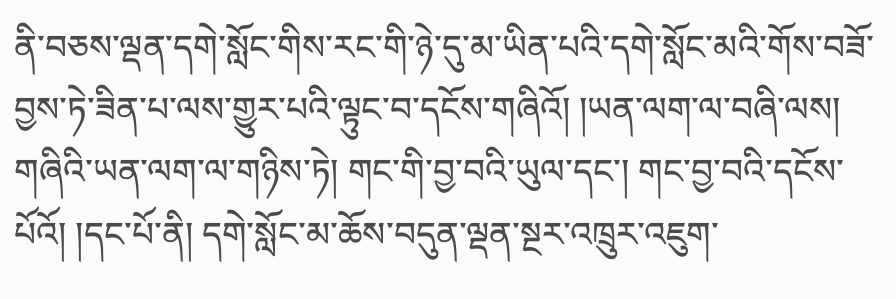ནི་བཅས་ལྡན་དགེ་སློང་གིས་རང་གི་ཉེ་དུ་མ་ཡིན་པའི་དགེ་སློང་མའི་གོས་བཟོ་བྱས་ཏེ་ཟིན་པ་ལས་གྱུར་པའི་ལྟུང་བ་དངོས་གཞིའོ། །ཡན་ལག་ལ་བཞི་ལས། གཞིའི་ཡན་ལག་ལ་གཉིས་ཏེ། གང་གི་བྱ་བའི་ཡུལ་དང་། གང་བྱ་བའི་དངོས་པོའོ། །དང་པོ་ནི། དགེ་སློང་མ་ཆོས་བདུན་ལྡན་སྔར་འཁྲུར་འཇུག་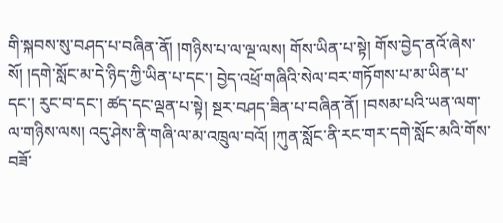གི་སྐབས་སུ་བཤད་པ་བཞིན་ནོ། །གཉིས་པ་ལ་ལྔ་ལས། གོས་ཡིན་པ་སྟེ། གོས་བྱེད་ནའོ་ཞེས་སོ། །དགེ་སློང་མ་དེ་ཉིད་ཀྱི་ཡིན་པ་དང་། བྱེད་འཕྲོ་གཞིའི་སེལ་བར་གཏོགས་པ་མ་ཡིན་པ་དང་། རུང་བ་དང་། ཚད་དང་ལྡན་པ་སྟེ། སྔར་བཤད་ཟིན་པ་བཞིན་ནོ། །བསམ་པའི་ཡན་ལག་ལ་གཉིས་ལས། འདུ་ཤེས་ནི་གཞི་ལ་མ་འཁྲུལ་བའོ། །ཀུན་སློང་ནི་རང་གར་དགེ་སློང་མའི་གོས་བཟོ་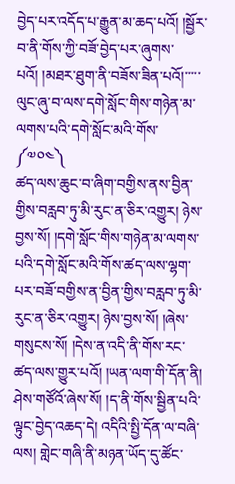བྱེད་པར་འདོད་པ་རྒྱུན་མ་ཆད་པའོ། །སྦྱོར་བ་ནི་གོས་ཀྱི་བཟོ་བྱེད་པར་ཞུགས་པའོ། །མཐར་ཐུག་ནི་བཟོས་ཟིན་པའོ།་་་་་ལུང་ཞུ་བ་ལས་དགེ་སློང་གིས་གཉེན་མ་ལགས་པའི་དགེ་སློང་མའི་གོས་
༼༧༠༤༽
ཚད་ལས་ཆུང་བ་ཞིག་བགྱིས་ནས་བྱིན་གྱིས་བརླབ་ཏུ་མི་རུང་ན་ཅིར་འགྱུར། ཉེས་བྱས་སོ། །དགེ་སློང་གིས་གཉེན་མ་ལགས་པའི་དགེ་སློང་མའི་གོས་ཚད་ལས་ལྷག་པར་བཟོ་བགྱིས་ན་བྱིན་གྱིས་བརླབ་ཏུ་མི་རུང་ན་ཅིར་འགྱུར། ཉེས་བྱས་སོ། །ཞེས་གསུངས་སོ། །དེས་ན་འདི་ནི་གོས་རང་ཚད་ལས་གྱུར་པའོ། །ཡན་ལག་གི་དོན་ནི། ཤེས་གཙོའོ་ཞེས་སོ། །ད་ནི་གོས་སྦྱིན་པའི་ལྟུང་བྱེད་འཆད་དེ། འདིའི་སྤྱི་དོན་ལ་བཞི་ལས། གླེང་གཞི་ནི་མཉན་ཡོད་དུ་ཚོང་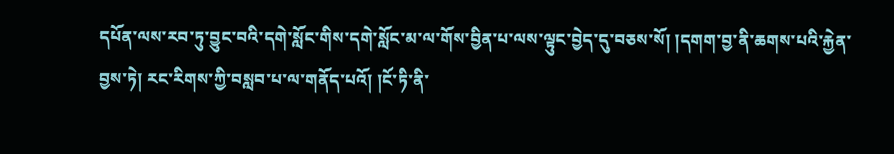དཔོན་ལས་རབ་ཏུ་བྱུང་བའི་དགེ་སློང་གིས་དགེ་སློང་མ་ལ་གོས་བྱིན་པ་ལས་ལྟུང་བྱེད་དུ་བཅས་སོ། །དགག་བྱ་ནི་ཆགས་པའི་རྐྱེན་བྱས་ཏེ། རང་རིགས་ཀྱི་བསླབ་པ་ལ་གནོད་པའོ། །ངོ་ཏི་ནི་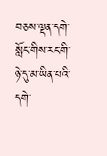བཅས་ལྡན་དགེ་སློང་གིས་རང་གི་ཉེ་དུ་མ་ཡིན་པའི་དགེ་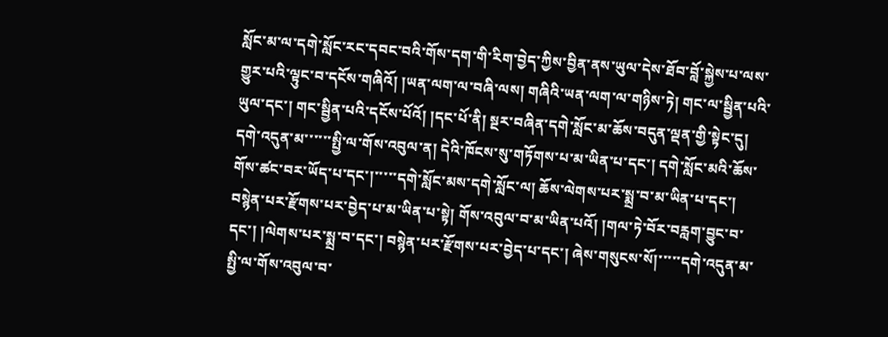སློང་མ་ལ་དགེ་སློང་རང་དབང་བའི་གོས་དག་གི་རིག་བྱེད་ཀྱིས་བྱིན་ནས་ཡུལ་དེས་ཐོབ་བློ་སྐྱེས་པ་ལས་གྱུར་པའི་ལྟུང་བ་དངོས་གཞིའོ། །ཡན་ལག་ལ་བཞི་ལས། གཞིའི་ཡན་ལག་ལ་གཉིས་ཏེ། གང་ལ་སྦྱིན་པའི་ཡུལ་དང་། གང་སྦྱིན་པའི་དངོས་པོའོ། །དང་པོ་ནི། སྔར་བཞིན་དགེ་སློང་མ་ཆོས་བདུན་ལྡན་གྱི་སྟེང་དུ། དགེ་འདུན་མ་་་་་་སྤྱི་ལ་གོས་འབུལ་ན། དེའི་ཁོངས་སུ་གཏོགས་པ་མ་ཡིན་པ་དང་། དགེ་སློང་མའི་ཆོས་གོས་ཚང་བར་ཡོད་པ་དང་།་་་་་དགེ་སློང་མས་དགེ་སློང་ལ། ཆོས་ལེགས་པར་སྨྲ་བ་མ་ཡིན་པ་དང་། བསྙེན་པར་རྫོགས་པར་བྱེད་པ་མ་ཡིན་པ་སྟེ། གོས་འབུལ་བ་མ་ཡིན་པའོ། །གལ་ཏེ་བོར་བརླག་བྱུང་བ་དང་། །ལེགས་པར་སྨྲ་བ་དང་། བསྙེན་པར་རྫོགས་པར་བྱེད་པ་དང་། ཞེས་གསུངས་སོ།་་་་་དགེ་འདུན་མ་སྤྱི་ལ་གོས་འབུལ་བ་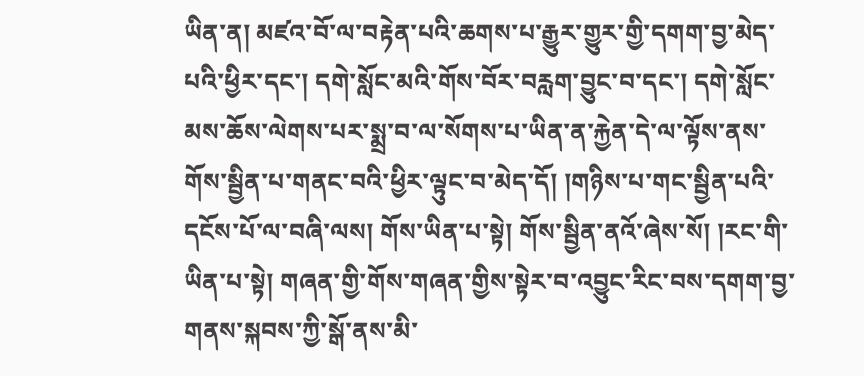ཡིན་ན། མཛའ་བོ་ལ་བརྟེན་པའི་ཆགས་པ་རྒྱུར་གྱུར་གྱི་དགག་བྱ་མེད་པའི་ཕྱིར་དང་། དགེ་སློང་མའི་གོས་བོར་བརླག་བྱུང་བ་དང་། དགེ་སློང་མས་ཆོས་ལེགས་པར་སྨྲ་བ་ལ་སོགས་པ་ཡིན་ན་རྐྱེན་དེ་ལ་ལྟོས་ནས་གོས་སྦྱིན་པ་གནང་བའི་ཕྱིར་ལྟུང་བ་མེད་དོ། །གཉིས་པ་གང་སྦྱིན་པའི་དངོས་པོ་ལ་བཞི་ལས། གོས་ཡིན་པ་སྟེ། གོས་སྦྱིན་ནའོ་ཞེས་སོ། །རང་གི་ཡིན་པ་སྟེ། གཞན་གྱི་གོས་གཞན་གྱིས་སྟེར་བ་འབྱུང་རིང་བས་དགག་བྱ་གནས་སྐབས་ཀྱི་སྒོ་ནས་མི་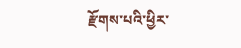རྫོགས་པའི་ཕྱིར་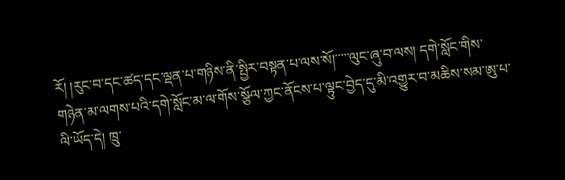རོ། །རུང་བ་དང་ཚད་དང་ལྡན་པ་གཉིས་ནི་སྤྱིར་བསྟན་པ་ལས་སོ།་་་་་ལུང་ཞུ་བ་ལས། དགེ་སློང་གིས་གཉེན་མ་ལགས་པའི་དགེ་སློང་མ་ལ་གོས་སྩོལ་ཀྱང་ནོངས་པ་ལྟུང་བྱེད་དུ་མི་འགྱུར་བ་མཆིས་སམ་ཨུ་པ་ལི་ཡོད་དེ། ཁྲུ་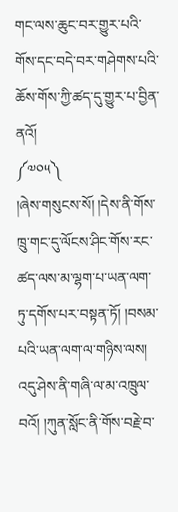གང་ལས་ཆུང་བར་གྱུར་པའི་གོས་དང་བདེ་བར་གཤེགས་པའི་ཆོས་གོས་ཀྱི་ཚད་དུ་གྱུར་པ་བྱིན་ནའོ།
༼༧༠༥༽
།ཞེས་གསུངས་སོ། །དེས་ནི་གོས་ཁྲུ་གང་དུ་ལོངས་ཤིང་གོས་རང་ཚད་ལས་མ་ལྷག་པ་ཡན་ལག་ཏུ་དགོས་པར་བསྟན་ཏོ། །བསམ་པའི་ཡན་ལག་ལ་གཉིས་ལས། འདུ་ཤེས་ནི་གཞི་ལ་མ་འཁྲུལ་བའོ། །ཀུན་སློང་ནི་གོས་བརྗེ་བ་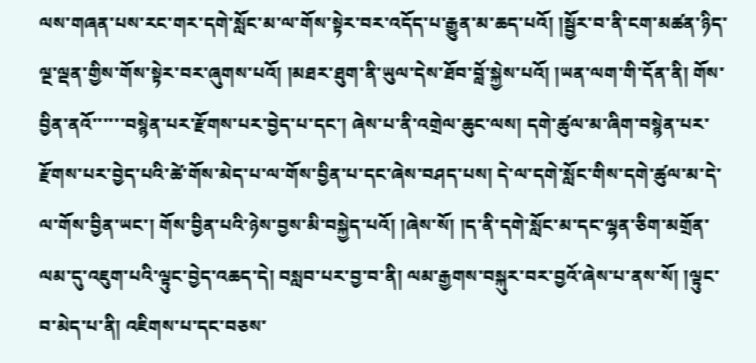ལས་གཞན་པས་རང་གར་དགེ་སློང་མ་ལ་གོས་སྟེར་བར་འདོད་པ་རྒྱུན་མ་ཆད་པའོ། །སྦྱོར་བ་ནི་ངག་མཚན་ཉིད་ལྔ་ལྡན་གྱིས་གོས་སྟེར་བར་ཞུགས་པའོ། །མཐར་ཐུག་ནི་ཡུལ་དེས་ཐོབ་བློ་སྐྱེས་པའོ། །ཡན་ལག་གི་དོན་ནི། གོས་བྱིན་ནའོ་་་་་་བསྙེན་པར་རྫོགས་པར་བྱེད་པ་དང་། ཞེས་པ་ནི་འགྲེལ་ཆུང་ལས། དགེ་ཚུལ་མ་ཞིག་བསྙེན་པར་རྫོགས་པར་བྱེད་པའི་ཚེ་གོས་མེད་པ་ལ་གོས་བྱིན་པ་དང་ཞེས་བཤད་པས། དེ་ལ་དགེ་སློང་གིས་དགེ་ཚུལ་མ་དེ་ལ་གོས་བྱིན་ཡང་། གོས་བྱིན་པའི་ཉེས་བྱས་མི་བསྐྱེད་པའོ། །ཞེས་སོ། །ད་ནི་དགེ་སློང་མ་དང་ལྷན་ཅིག་མགྲོན་ལམ་དུ་འཇུག་པའི་ལྟུང་བྱེད་འཆད་དེ། བསླབ་པར་བྱ་བ་ནི། ལམ་རྒྱགས་བསྐུར་བར་བྱའོ་ཞེས་པ་ནས་སོ། །ལྟུང་བ་མེད་པ་ནི། འཇིགས་པ་དང་བཅས་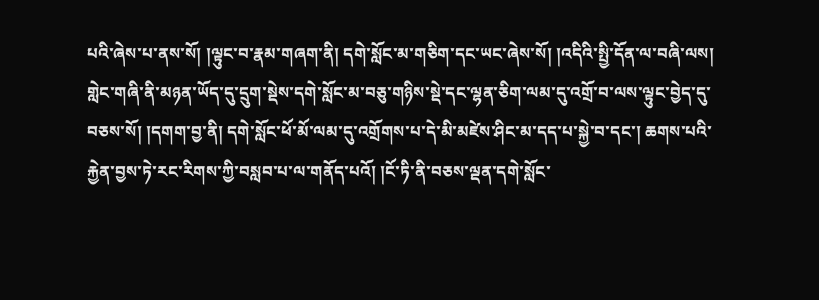པའི་ཞེས་པ་ནས་སོ། །ལྟུང་བ་རྣམ་གཞག་ནི། དགེ་སློང་མ་གཅིག་དང་ཡང་ཞེས་སོ། །འདིའི་སྤྱི་དོན་ལ་བཞི་ལས། གླེང་གཞི་ནི་མཉན་ཡོད་དུ་དྲུག་སྡེས་དགེ་སློང་མ་བཅུ་གཉིས་སྡེ་དང་ལྷན་ཅིག་ལམ་དུ་འགྲོ་བ་ལས་ལྟུང་བྱེད་དུ་བཅས་སོ། །དགག་བྱ་ནི། དགེ་སློང་ཕོ་མོ་ལམ་དུ་འགྲོགས་པ་དེ་མི་མཛེས་ཤིང་མ་དད་པ་སྐྱེ་བ་དང་། ཆགས་པའི་རྐྱེན་བྱས་ཏེ་རང་རིགས་ཀྱི་བསླབ་པ་ལ་གནོད་པའོ། །ངོ་ཏི་ནི་བཅས་ལྡན་དགེ་སློང་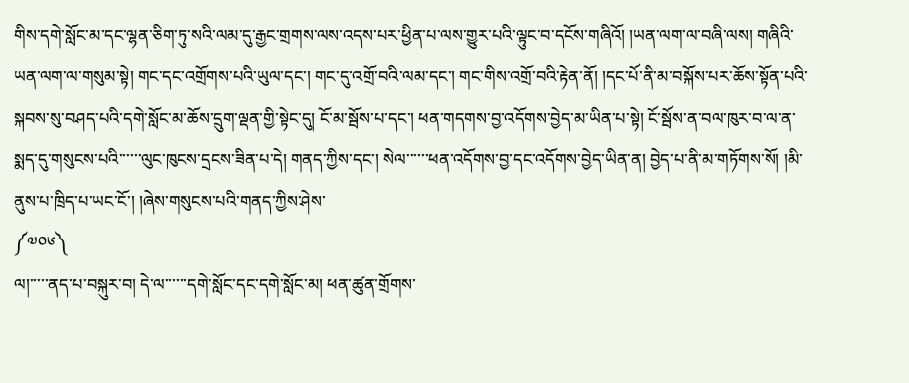གིས་དགེ་སློང་མ་དང་ལྷན་ཅིག་ཏུ་སའི་ལམ་དུ་རྒྱང་གྲགས་ལས་འདས་པར་ཕྱིན་པ་ལས་གྱུར་པའི་ལྟུང་བ་དངོས་གཞིའོ། །ཡན་ལག་ལ་བཞི་ལས། གཞིའི་ཡན་ལག་ལ་གསུམ་སྟེ། གང་དང་འགྲོགས་པའི་ཡུལ་དང་། གང་དུ་འགྲོ་བའི་ལམ་དང་། གང་གིས་འགྲོ་བའི་རྟེན་ནོ། །དང་པོ་ནི་མ་བསྐོས་པར་ཆོས་སྟོན་པའི་སྐབས་སུ་བཤད་པའི་དགེ་སློང་མ་ཆོས་དྲུག་ལྡན་གྱི་སྟེང་དུ། ངོ་མ་སྦོས་པ་དང་། ཕན་གདགས་བྱ་འདོགས་བྱེད་མ་ཡིན་པ་སྟེ། ངོ་སྦོས་ན་བལ་ཁུར་བ་ལ་ན་སྨད་དུ་གསུངས་པའི་་་་་་ལུང་ཁུངས་དྲངས་ཟིན་པ་དེ། གནད་ཀྱིས་དང་། སེལ་་་་་་ཕན་འདོགས་བྱ་དང་འདོགས་བྱེད་ཡིན་ན། བྱེད་པ་ནི་མ་གཏོགས་སོ། །མི་ནུས་པ་ཁྲིད་པ་ཡང་ངོ་། །ཞེས་གསུངས་པའི་གནད་ཀྱིས་ཤེས་
༼༧༠༦༽
ལ།་་་་་ནད་པ་བསྐུར་བ། དེ་ལ་་་་་་དགེ་སློང་དང་དགེ་སློང་མ། ཕན་ཚུན་གྲོགས་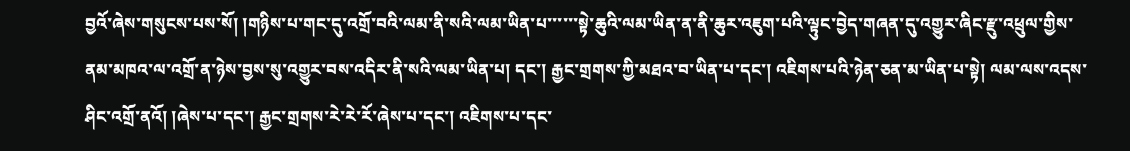བྱའོ་ཞེས་གསུངས་པས་སོ། །གཉིས་པ་གང་དུ་འགྲོ་བའི་ལམ་ནི་སའི་ལམ་ཡིན་པ་་་་་་སྟེ་ཆུའི་ལམ་ཡིན་ན་ནི་ཆུར་འཇུག་པའི་ལྟུང་བྱེད་གཞན་དུ་འགྱུར་ཞིང་རྫུ་འཕྲུལ་གྱིས་ནམ་མཁའ་ལ་འགྲོ་ན་ཉེས་བྱས་སུ་འགྱུར་བས་འདིར་ནི་སའི་ལམ་ཡིན་པ། དང་། རྒྱང་གྲགས་ཀྱི་མཐའ་བ་ཡིན་པ་དང་། འཇིགས་པའི་ཉེན་ཅན་མ་ཡིན་པ་སྟེ། ལམ་ལས་འདས་ཤིང་འགྲོ་ནའོ། །ཞེས་པ་དང་། རྒྱང་གྲགས་རེ་རེ་རོ་ཞེས་པ་དང་། འཇིགས་པ་དང་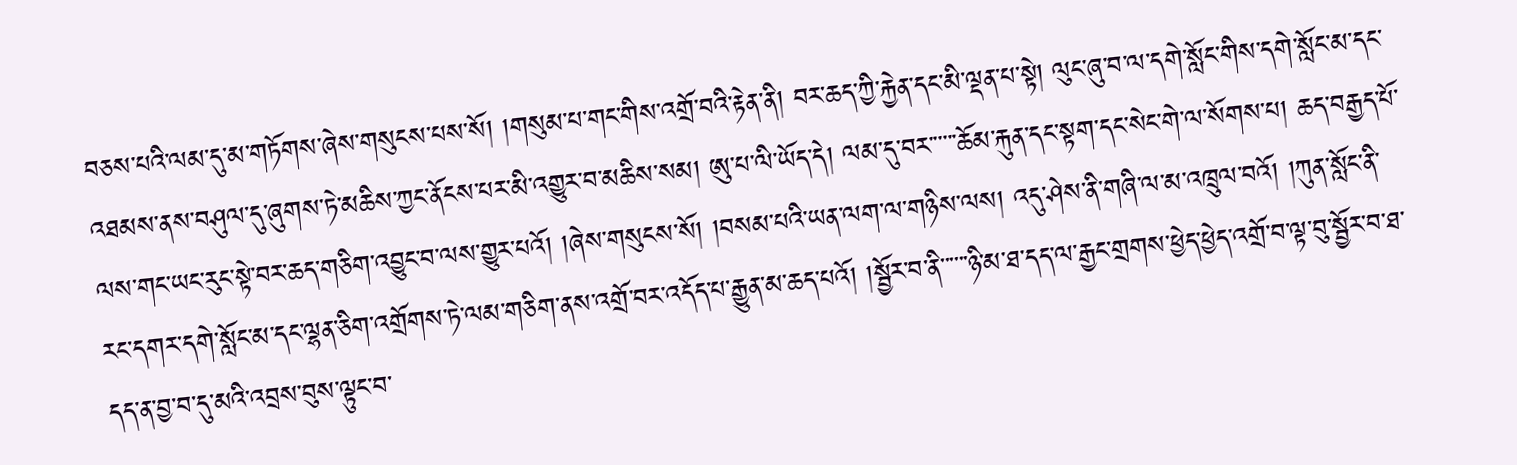བཅས་པའི་ལམ་དུ་མ་གཏོགས་ཞེས་གསུངས་པས་སོ། །གསུམ་པ་གང་གིས་འགྲོ་བའི་རྟེན་ནི། བར་ཆད་ཀྱི་རྐྱེན་དང་མི་ལྡན་པ་སྟེ། ལུང་ཞུ་བ་ལ་དགེ་སློང་གིས་དགེ་སློང་མ་དང་འཐམས་ནས་བཤུལ་དུ་ཞུགས་ཏེ་མཆིས་ཀྱང་ནོངས་པར་མི་འགྱུར་བ་མཆིས་སམ། ཨུ་པ་ལི་ཡོད་དེ། ལམ་དུ་བར་་་་་་ཆོམ་རྐུན་དང་སྟག་དང་སེང་གེ་ལ་སོགས་པ། ཆད་བརྒྱད་པོ་ལས་གང་ཡང་རུང་སྟེ་བར་ཆད་གཅིག་འབྱུང་བ་ལས་གྱུར་པའོ། །ཞེས་གསུངས་སོ། །བསམ་པའི་ཡན་ལག་ལ་གཉིས་ལས། འདུ་ཤེས་ནི་གཞི་ལ་མ་འཁྲུལ་བའོ། །ཀུན་སློང་ནི་རང་དགར་དགེ་སློང་མ་དང་ལྷན་ཅིག་འགྲོགས་ཏེ་ལམ་གཅིག་ནས་འགྲོ་བར་འདོད་པ་རྒྱུན་མ་ཆད་པའོ། །སྦྱོར་བ་ནི་་་་་་ཉི་མ་ཐ་དད་ལ་རྒྱང་གྲགས་ཕྱེད་ཕྱེད་འགྲོ་བ་ལྟ་བུ་སྦྱོར་བ་ཐ་དད་ན་བྱ་བ་དུ་མའི་འབྲས་བུས་ལྟུང་བ་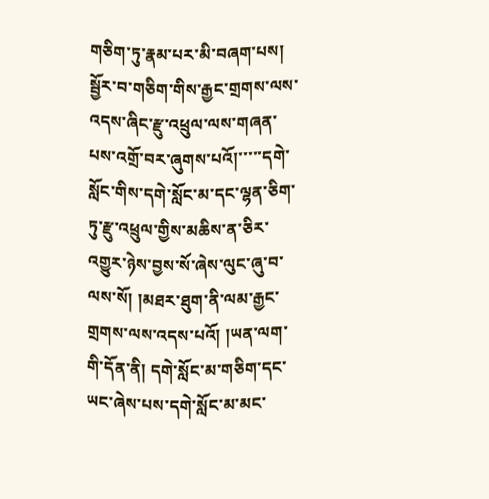གཅིག་ཏུ་རྣམ་པར་མི་བཞག་པས། སྦྱོར་བ་གཅིག་གིས་རྒྱང་གྲགས་ལས་འདས་ཞིང་རྫུ་འཕྲུལ་ལས་གཞན་པས་འགྲོ་བར་ཞུགས་པའོ།་་་་་དགེ་སློང་གིས་དགེ་སློང་མ་དང་ལྷན་ཅིག་ཏུ་རྫུ་འཕྲུལ་གྱིས་མཆིས་ན་ཅིར་འགྱུར་ཉེས་བྱས་སོ་ཞེས་ལུང་ཞུ་བ་ལས་སོ། །མཐར་ཐུག་ནི་ལམ་རྒྱང་གྲགས་ལས་འདས་པའོ། །ཡན་ལག་གི་དོན་ནི། དགེ་སློང་མ་གཅིག་དང་ཡང་ཞེས་པས་དགེ་སློང་མ་མང་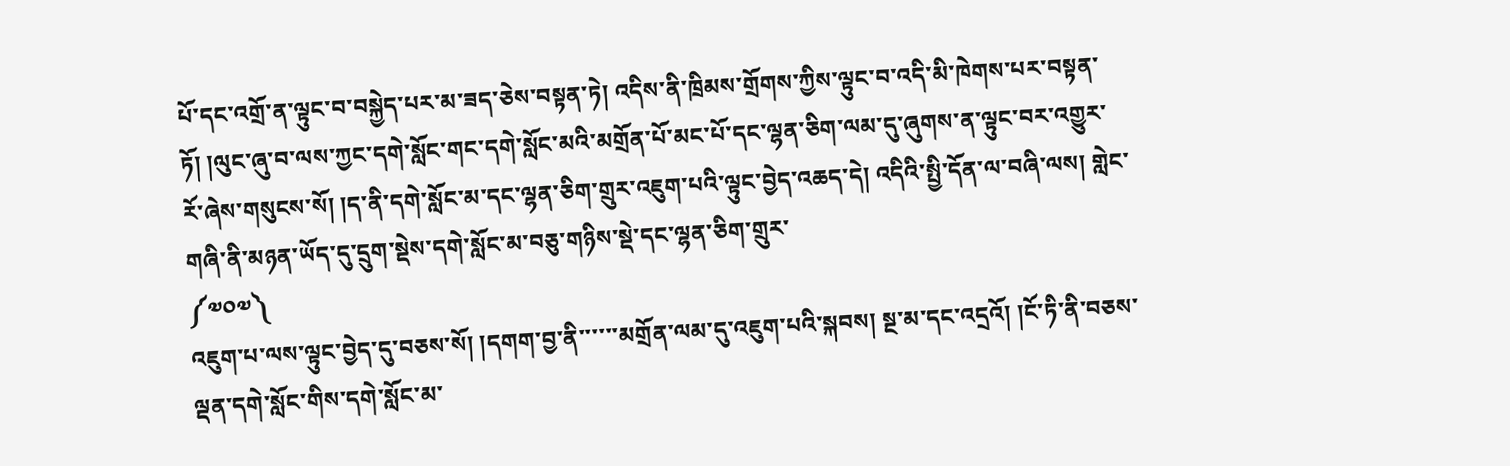པོ་དང་འགྲོ་ན་ལྟུང་བ་བསྐྱེད་པར་མ་ཟད་ཅེས་བསྟན་ཏེ། འདིས་ནི་ཁྲིམས་གྲོགས་ཀྱིས་ལྟུང་བ་འདི་མི་ཁེགས་པར་བསྟན་ཏོ། །ལུང་ཞུ་བ་ལས་ཀྱང་དགེ་སློང་གང་དགེ་སློང་མའི་མགྲོན་པོ་མང་པོ་དང་ལྷན་ཅིག་ལམ་དུ་ཞུགས་ན་ལྟུང་བར་འགྱུར་རོ་ཞེས་གསུངས་སོ། །ད་ནི་དགེ་སློང་མ་དང་ལྷན་ཅིག་གྲུར་འཇུག་པའི་ལྟུང་བྱེད་འཆད་དེ། འདིའི་སྤྱི་དོན་ལ་བཞི་ལས། གླེང་གཞི་ནི་མཉན་ཡོད་དུ་དྲུག་སྡེས་དགེ་སློང་མ་བཅུ་གཉིས་སྡེ་དང་ལྷན་ཅིག་གྲུར་
༼༧༠༧༽
འཇུག་པ་ལས་ལྟུང་བྱེད་དུ་བཅས་སོ། །དགག་བྱ་ནི་་་་་་མགྲོན་ལམ་དུ་འཇུག་པའི་སྐབས། སྔ་མ་དང་འདྲའོ། །ངོ་ཏི་ནི་བཅས་ལྡན་དགེ་སློང་གིས་དགེ་སློང་མ་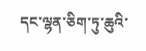དང་ལྷན་ཅིག་ཏུ་ཆུའི་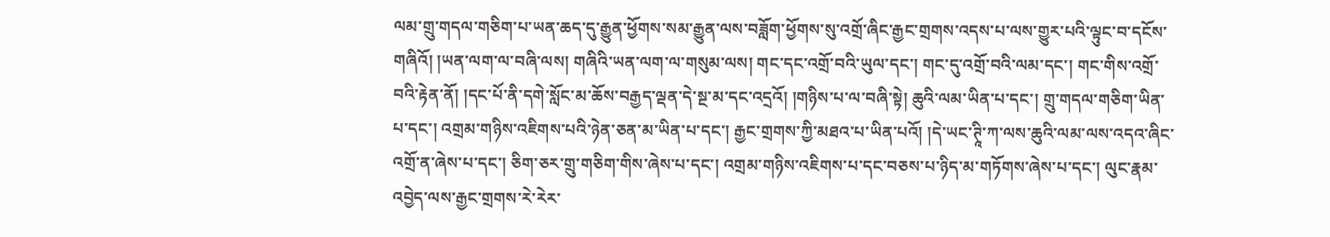ལམ་གྲུ་གདལ་གཅིག་པ་ཡན་ཆད་དུ་རྒྱུན་ཕྱོགས་སམ་རྒྱུན་ལས་བཟློག་ཕྱོགས་སུ་འགྲོ་ཞིང་རྒྱང་གྲགས་འདས་པ་ལས་གྱུར་པའི་ལྟུང་བ་དངོས་གཞིའོ། །ཡན་ལག་ལ་བཞི་ལས། གཞིའི་ཡན་ལག་ལ་གསུམ་ལས། གང་དང་འགྲོ་བའི་ཡུལ་དང་། གང་དུ་འགྲོ་བའི་ལམ་དང་། གང་གིས་འགྲོ་བའི་རྟེན་ནོ། །དང་པོ་ནི་དགེ་སློང་མ་ཆོས་བརྒྱད་ལྡན་དེ་སྔ་མ་དང་འདྲའོ། །གཉིས་པ་ལ་བཞི་སྟེ། ཆུའི་ལམ་ཡིན་པ་དང་། གྲུ་གདལ་གཅིག་ཡིན་པ་དང་། འགྲམ་གཉིས་འཇིགས་པའི་ཉེན་ཅན་མ་ཡིན་པ་དང་། རྒྱང་གྲགས་ཀྱི་མཐའ་པ་ཡིན་པའོ། །དེ་ཡང་ཊཱི་ཀ་ལས་ཆུའི་ལམ་ལས་འདའ་ཞིང་འགྲོ་ན་ཞེས་པ་དང་། ཅིག་ཅར་གྲུ་གཅིག་གིས་ཞེས་པ་དང་། འགྲམ་གཉིས་འཇིགས་པ་དང་བཅས་པ་ཉིད་མ་གཏོགས་ཞེས་པ་དང་། ལུང་རྣམ་འབྱེད་ལས་རྒྱང་གྲགས་རེ་རེར་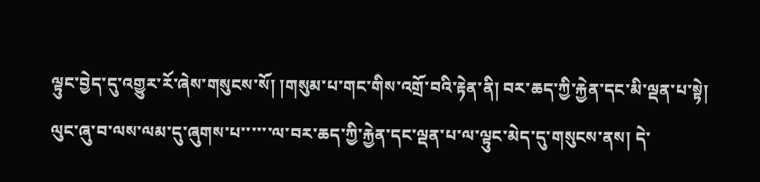ལྟུང་བྱེད་དུ་འགྱུར་རོ་ཞེས་གསུངས་སོ། །གསུམ་པ་གང་གིས་འགྲོ་བའི་རྟེན་ནི། བར་ཆད་ཀྱི་རྐྱེན་དང་མི་ལྡན་པ་སྟེ། ལུང་ཞུ་བ་ལས་ལམ་དུ་ཞུགས་པ་་་་་་ལ་བར་ཆད་ཀྱི་རྐྱེན་དང་ལྡན་པ་ལ་ལྟུང་མེད་དུ་གསུངས་ནས། དེ་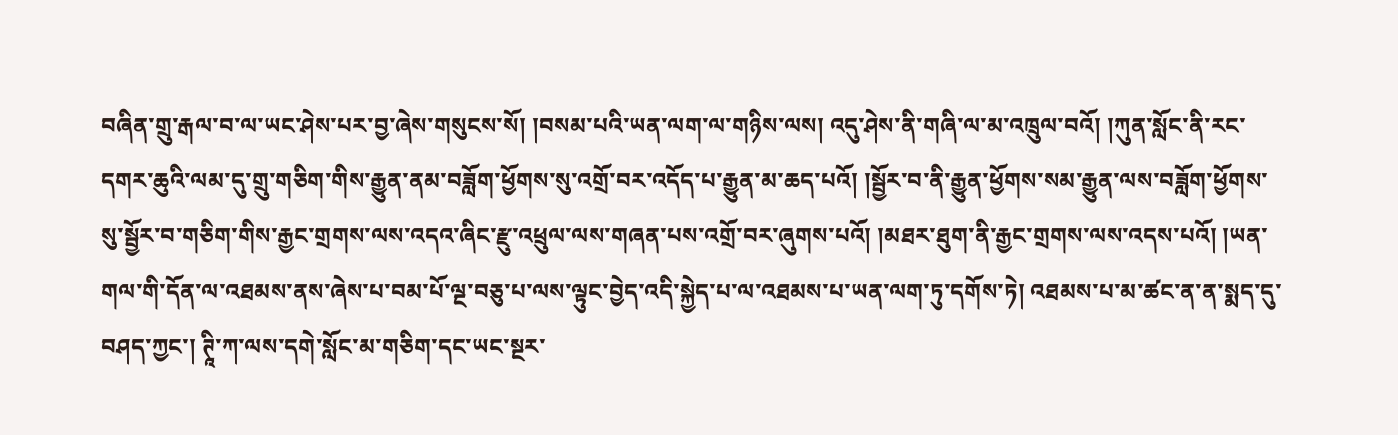བཞིན་གྲུ་རྒལ་བ་ལ་ཡང་ཤེས་པར་བྱ་ཞེས་གསུངས་སོ། །བསམ་པའི་ཡན་ལག་ལ་གཉིས་ལས། འདུ་ཤེས་ནི་གཞི་ལ་མ་འཁྲུལ་བའོ། །ཀུན་སློང་ནི་རང་དགར་ཆུའི་ལམ་དུ་གྲུ་གཅིག་གིས་རྒྱུན་ནམ་བཟློག་ཕྱོགས་སུ་འགྲོ་བར་འདོད་པ་རྒྱུན་མ་ཆད་པའོ། །སྦྱོར་བ་ནི་རྒྱུན་ཕྱོགས་སམ་རྒྱུན་ལས་བཟློག་ཕྱོགས་སུ་སྦྱོར་བ་གཅིག་གིས་རྒྱང་གྲགས་ལས་འདའ་ཞིང་རྫུ་འཕྲུལ་ལས་གཞན་པས་འགྲོ་བར་ཞུགས་པའོ། །མཐར་ཐུག་ནི་རྒྱང་གྲགས་ལས་འདས་པའོ། །ཡན་གལ་གི་དོན་ལ་འཐམས་ནས་ཞེས་པ་བམ་པོ་ལྔ་བཅུ་པ་ལས་ལྟུང་བྱེད་འདི་སྐྱེད་པ་ལ་འཐམས་པ་ཡན་ལག་ཏུ་དགོས་ཏེ། འཐམས་པ་མ་ཚང་ན་ན་སྨད་དུ་བཤད་ཀྱང་། ཊཱི་ཀ་ལས་དགེ་སློང་མ་གཅིག་དང་ཡང་སྔར་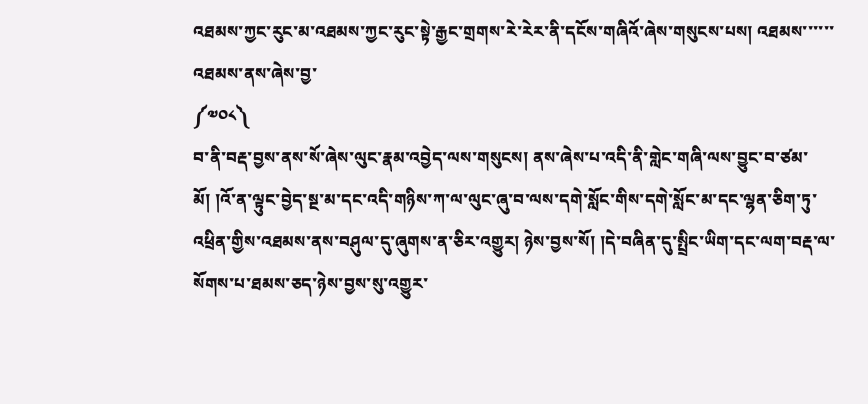འཐམས་ཀྱང་རུང་མ་འཐམས་ཀྱང་རུང་སྟེ་རྒྱང་གྲགས་རེ་རེར་ནི་དངོས་གཞིའོ་ཞེས་གསུངས་པས། འཐམས་་་་་་འཐམས་ནས་ཞེས་བྱ་
༼༧༠༨༽
བ་ནི་བརྡ་བྱས་ནས་སོ་ཞེས་ལུང་རྣམ་འབྱེད་ལས་གསུངས། ནས་ཞེས་པ་འདི་ནི་གླེང་གཞི་ལས་བྱུང་བ་ཙམ་མོ། །འོ་ན་ལྟུང་བྱེད་སྔ་མ་དང་འདི་གཉིས་ཀ་ལ་ལུང་ཞུ་བ་ལས་དགེ་སློང་གིས་དགེ་སློང་མ་དང་ལྷན་ཅིག་ཏུ་འཕྲིན་གྱིས་འཐམས་ནས་བཤུལ་དུ་ཞུགས་ན་ཅིར་འགྱུར། ཉེས་བྱས་སོ། །དེ་བཞིན་དུ་སྤྲིང་ཡིག་དང་ལག་བརྡ་ལ་སོགས་པ་ཐམས་ཅད་ཉེས་བྱས་སུ་འགྱུར་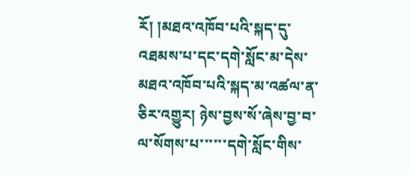རོ། །མཐའ་འཁོབ་པའི་སྐད་དུ་འཐམས་པ་དང་དགེ་སློང་མ་དེས་མཐའ་འཁོབ་པའི་སྐད་མ་འཚལ་ན་ཅིར་འགྱུར། ཉེས་བྱས་སོ་ཞེས་བྱ་བ་ལ་སོགས་པ་་་་་་དགེ་སློང་གིས་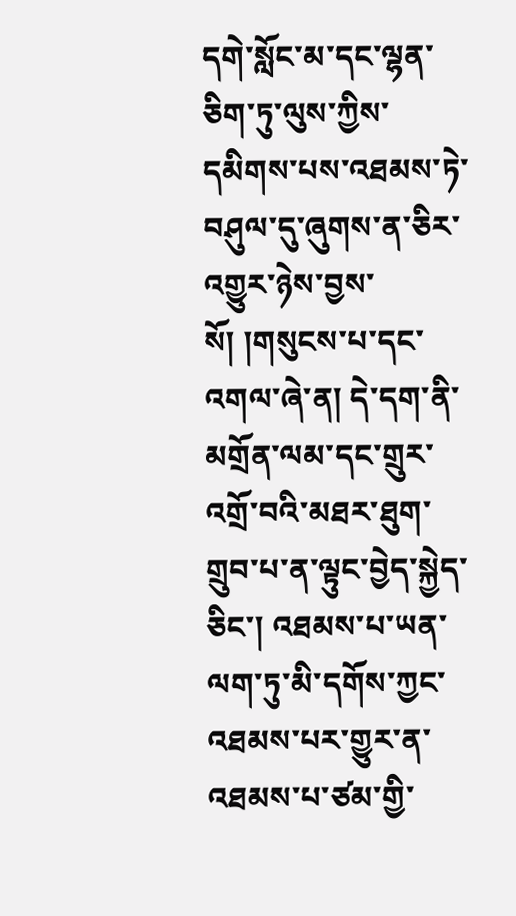དགེ་སློང་མ་དང་ལྷན་ཅིག་ཏུ་ལུས་ཀྱིས་དམིགས་པས་འཐམས་ཏེ་བཤུལ་དུ་ཞུགས་ན་ཅིར་འགྱུར་ཉེས་བྱས་སོ། །གསུངས་པ་དང་འགལ་ཞེ་ན། དེ་དག་ནི་མགྲོན་ལམ་དང་གྲུར་འགྲོ་བའི་མཐར་ཐུག་གྲུབ་པ་ན་ལྟུང་བྱེད་སྐྱེད་ཅིང་། འཐམས་པ་ཡན་ལག་ཏུ་མི་དགོས་ཀྱང་འཐམས་པར་གྱུར་ན་འཐམས་པ་ཙམ་གྱི་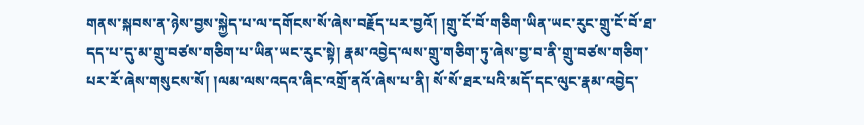གནས་སྐབས་ན་ཉེས་བྱས་སྐྱེད་པ་ལ་དགོངས་སོ་ཞེས་བརྗོད་པར་བྱའོ། །གྲུ་ངོ་བོ་གཅིག་ཡིན་ཡང་རུང་གྲུ་ངོ་བོ་ཐ་དད་པ་དུ་མ་གྲུ་བཙས་གཅིག་པ་ཡིན་ཡང་རུང་སྟེ། རྣམ་འབྱེད་ལས་གྲུ་གཅིག་ཏུ་ཞེས་བྱ་བ་ནི་གྲུ་བཙས་གཅིག་པར་རོ་ཞེས་གསུངས་སོ། །ལམ་ལས་འདའ་ཞིང་འགྲོ་ནའོ་ཞེས་པ་ནི། སོ་སོ་ཐར་པའི་མདོ་དང་ལུང་རྣམ་འབྱེད་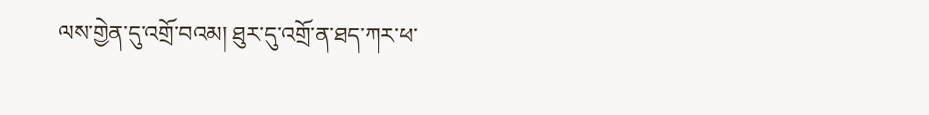ལས་གྱེན་དུ་འགྲོ་བའམ། ཐུར་དུ་འགྲོ་ན་ཐད་ཀར་ཕ་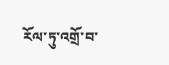རོལ་ཏུ་འགྲོ་བ་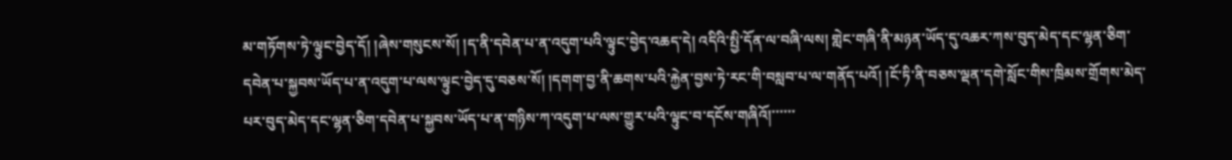མ་གཏོགས་ཏེ་ལྟུང་བྱེད་དོ། །ཞེས་གསུངས་སོ། །ད་ནི་དབེན་པ་ན་འདུག་པའི་ལྟུང་བྱེད་འཆད་དེ། འདིའི་སྤྱི་དོན་ལ་བཞི་ལས། གླེང་གཞི་ནི་མཉན་ཡོད་དུ་འཆར་ཀས་བུད་མེད་དང་ལྷན་ཅིག་དབེན་པ་སྐྱབས་ཡོད་པ་ན་འདུག་པ་ལས་ལྟུང་བྱེད་དུ་བཅས་སོ། །དགག་བྱ་ནི་ཆགས་པའི་རྐྱེན་བྱས་ཏེ་རང་གི་བསླབ་པ་ལ་གནོད་པའོ། །ངོ་ཏི་ནི་བཅས་ལྡན་དགེ་སློང་གིས་ཁྲིམས་གྲོགས་མེད་པར་བུད་མེད་དང་ལྷན་ཅིག་དབེན་པ་སྐྱབས་ཡོད་པ་ན་གཉིས་ཀ་འདུག་པ་ལས་གྱུར་པའི་ལྟུང་བ་དངོས་གཞིའོ།་་་་་་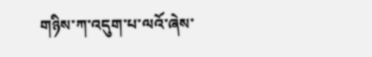གཉིས་ཀ་འདུག་པ་ལའོ་ཞེས་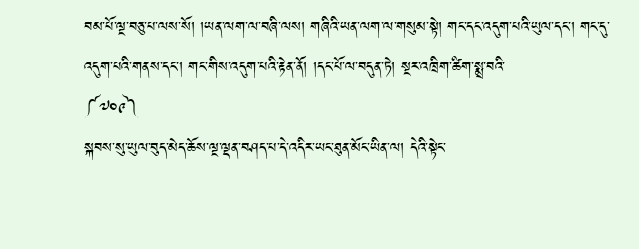བམ་པོ་ལྔ་བཅུ་པ་ལས་སོ། །ཡན་ལག་ལ་བཞི་ལས། གཞིའི་ཡན་ལག་ལ་གསུམ་སྟེ། གང་དང་འདུག་པའི་ཡུལ་དང་། གང་དུ་འདུག་པའི་གནས་དང་། གང་གིས་འདུག་པའི་རྟེན་ནོ། །དང་པོ་ལ་བདུན་ཏེ། སྔར་འཁྲིག་ཚིག་སྨྲ་བའི་
༼༧༠༩༽
སྐབས་སུ་ཡུལ་བུད་མེད་ཆོས་ལྔ་ལྡན་བཤད་པ་དེ་འདིར་ཡང་ཐུན་མོང་ཡིན་ལ། དེའི་སྟེང་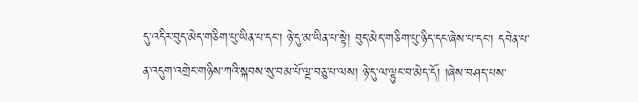དུ་འདིར་བུད་མེད་གཅིག་པུ་ཡིན་པ་དང་། ཉེ་དུ་མ་ཡིན་པ་སྟེ། བུད་མེད་གཅིག་པུ་ཉིད་དང་ཞེས་པ་དང་། དབེན་པ་ན་འདུག་འགྲེང་གཉིས་ཀའི་སྐབས་སུ་བམ་པོ་ལྔ་བཅུ་པ་ལས། ཉེ་དུ་ལ་ལྟུང་བ་མེད་དོ། །ཞེས་བཤད་པས་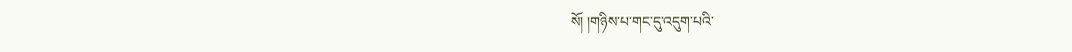སོ། །གཉིས་པ་གང་དུ་འདུག་པའི་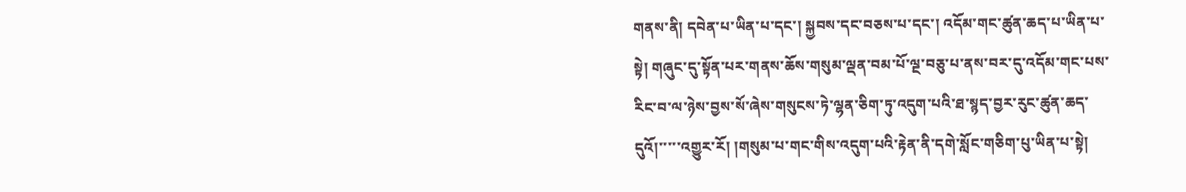གནས་ནི། དབེན་པ་ཡིན་པ་དང་། སྐྱབས་དང་བཅས་པ་དང་། འདོམ་གང་ཚུན་ཆད་པ་ཡིན་པ་སྟེ། གཞུང་དུ་སྟོན་པར་གནས་ཆོས་གསུམ་ལྡན་བམ་པོ་ལྔ་བཅུ་པ་ནས་བར་དུ་འདོམ་གང་པས་རིང་བ་ལ་ཉེས་བྱས་སོ་ཞེས་གསུངས་ཏེ་ལྷན་ཅིག་ཏུ་འདུག་པའི་ཐ་སྙད་བྱར་རུང་ཚུན་ཆད་དུའོ།་་་་་འགྱུར་རོ། །གསུམ་པ་གང་གིས་འདུག་པའི་རྟེན་ནི་དགེ་སློང་གཅིག་པུ་ཡིན་པ་སྟེ།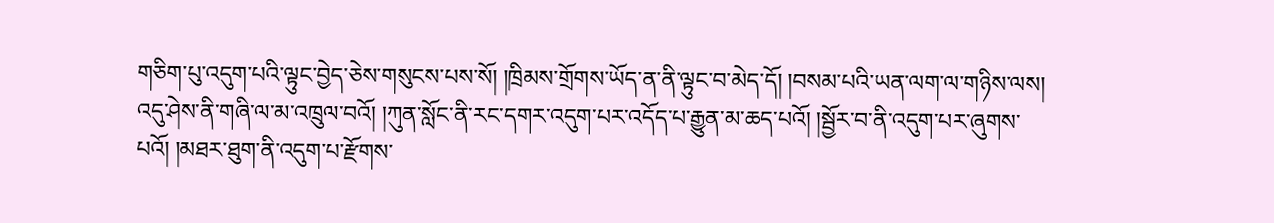གཅིག་པུ་འདུག་པའི་ལྟུང་བྱེད་ཅེས་གསུངས་པས་སོ། །ཁྲིམས་གྲོགས་ཡོད་ན་ནི་ལྟུང་བ་མེད་དོ། །བསམ་པའི་ཡན་ལག་ལ་གཉིས་ལས། འདུ་ཤེས་ནི་གཞི་ལ་མ་འཁྲུལ་བའོ། །ཀུན་སློང་ནི་རང་དགར་འདུག་པར་འདོད་པ་རྒྱུན་མ་ཆད་པའོ། །སྦྱོར་བ་ནི་འདུག་པར་ཞུགས་པའོ། །མཐར་ཐུག་ནི་འདུག་པ་རྫོགས་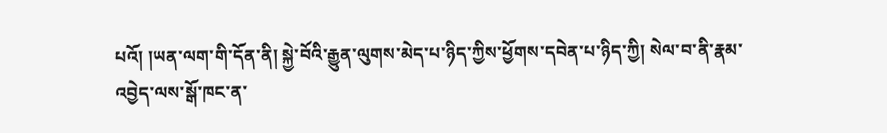པའོ། །ཡན་ལག་གི་དོན་ནི། སྐྱེ་བོའི་རྒྱུན་ལུགས་མེད་པ་ཉིད་ཀྱིས་ཕྱོགས་དབེན་པ་ཉིད་ཀྱི། སེལ་བ་ནི་རྣམ་འབྱེད་ལས་སྒོ་ཁང་ན་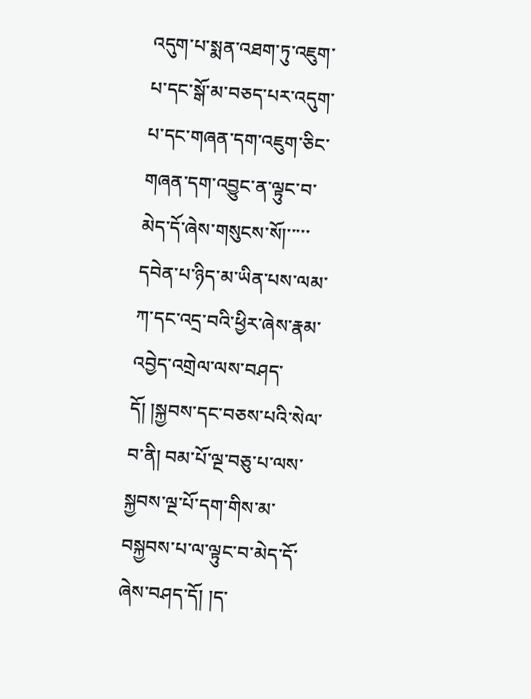འདུག་པ་སྨན་འཐག་ཏུ་འཇུག་པ་དང་སྒོ་མ་བཅད་པར་འདུག་པ་དང་གཞན་དག་འཇུག་ཅིང་གཞན་དག་འབྱུང་ན་ལྟུང་བ་མེད་དོ་ཞེས་གསུངས་སོ།་་་་་དབེན་པ་ཉིད་མ་ཡིན་པས་ལམ་ཀ་དང་འདྲ་བའི་ཕྱིར་ཞེས་རྣམ་འབྱེད་འགྲེལ་ལས་བཤད་དོ། །སྐྱབས་དང་བཅས་པའི་སེལ་བ་ནི། བམ་པོ་ལྔ་བཅུ་པ་ལས་སྐྱབས་ལྔ་པོ་དག་གིས་མ་བསྐྱབས་པ་ལ་ལྟུང་བ་མེད་དོ་ཞེས་བཤད་དོ། །ད་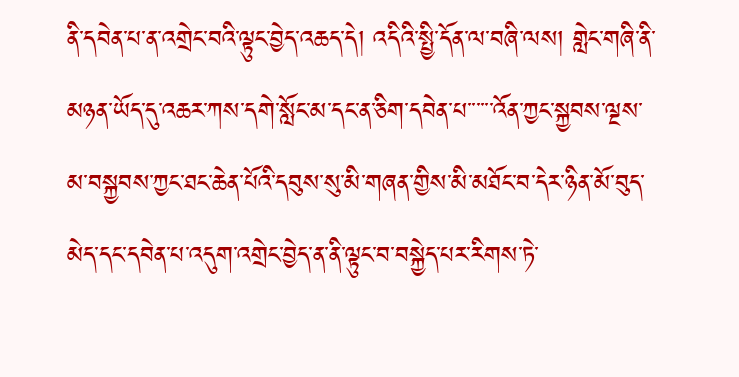ནི་དབེན་པ་ན་འགྲེང་བའི་ལྟུང་བྱེད་འཆད་དེ། འདིའི་སྤྱི་དོན་ལ་བཞི་ལས། གླེང་གཞི་ནི་མཉན་ཡོད་དུ་འཆར་ཀས་དགེ་སློང་མ་དང་ན་ཅིག་དབེན་པ་་་་་་འོན་ཀྱང་སྐྱབས་ལྔས་མ་བསྐྱབས་ཀྱང་ཐང་ཆེན་པོའི་དབུས་སུ་མི་གཞན་གྱིས་མི་མཐོང་བ་དེར་ཉིན་མོ་བུད་མེད་དང་དབེན་པ་འདུག་འགྲེང་བྱེད་ན་ནི་ལྟུང་བ་བསྐྱེད་པར་རིགས་ཏེ་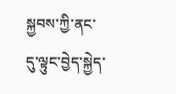སྐྱབས་ཀྱི་ནང་དུ་ལྟུང་བྱེད་སྐྱེད་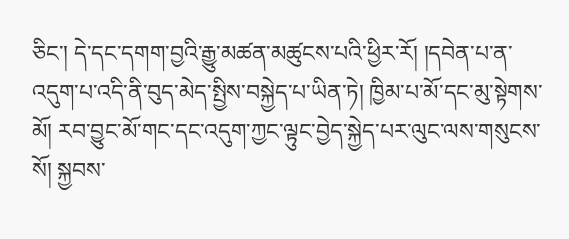ཅིང་། དེ་དང་དགག་བྱའི་རྒྱུ་མཚན་མཚུངས་པའི་ཕྱིར་རོ། །དབེན་པ་ན་འདུག་པ་འདི་ནི་བུད་མེད་སྤྱིས་བསྐྱེད་པ་ཡིན་ཏེ། ཁྱིམ་པ་མོ་དང་མུ་སྟེགས་མོ། རབ་བྱུང་མོ་གང་དང་འདུག་ཀྱང་ལྟུང་བྱེད་སྐྱེད་པར་ལུང་ལས་གསུངས་སོ། སྐྱབས་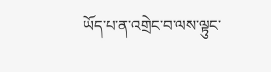ཡོད་པ་ན་འགྲེང་བ་ལས་ལྟུང་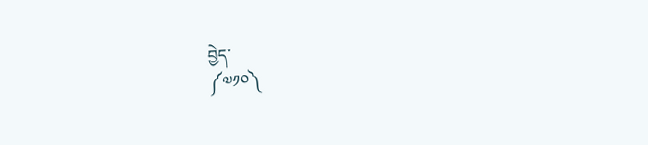བྱེད་
༼༧༡༠༽